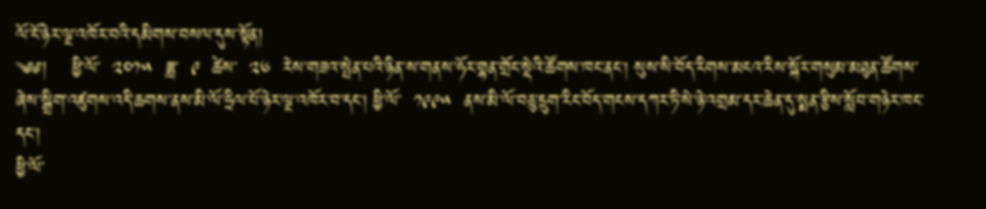ལོ་ངོ་ཉེར་ལྔ་འཁོར་བའི་དམིགས་བསལ་དུས་སྟོན།
༄༅།    ཕྱི་ལོ་  ༢༠༡༥  ཟླ་  ༩  ཚེས་  ༢༦  རེས་གཟའ་སྤེན་པའི་ཉིན་ས་གནས་ཧོར་གྷན་གྲོང་སྡེའི་ཚོགས་ཁང་ནང། སུས་སི་བོད་རིགས་མངའ་རིས་སྐོར་གསུམ་མཐུན་ཚོགས་ཞེས་སྒྲིག་འཛུགས་འདི་ཆགས་ནས་མི་ལོ་ཧྲིལ་པོ་ཉེར་ལྔ་འཁོར་བ་དང། ཕྱི་ལོ་  ༡༩༩༥  ནས་མི་ལོ་བཅུ་དྲུག་རིང་བོད་གངས་དཀར་ཏི་སེ་ཉེ་འགྲམ་དར་ཆེན་དུ་སྨན་རྩིས་སློབ་གཉེར་ཁང་དང།
ཕྱི་ལོ་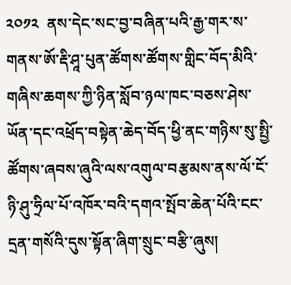༢༠༡༢  ནས་དེང་སང་བྱ་བཞིན་པའི་རྒྱ་གར་ས་གནས་ཨོ་རྡི་ཤཱ་པུན་ཚོགས་ཚོགས་གླིང་བོད་མིའི་གཞིས་ཆགས་ཀྱི་ཉིན་སློབ་ཉལ་ཁང་བཅས་ཤེས་ཡོན་དང་འཕྲོད་བསྟེན་ཆེད་བོད་ཕྱི་ནང་གཉིས་སུ་སྤྱི་ཚོགས་ཞབས་ཞུའི་ལས་འགུལ་བརྩམས་ནས་ལོ་ངོ་ཉི་ཤུ་ཧྲིལ་པོ་འཁོར་བའི་དགའ་སྤོབ་ཆེན་པོའི་ངང་དྲན་གསོའི་དུས་སྟོན་ཞིག་སྲུང་བརྩི་ཞུས།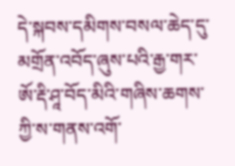དེ་སྐབས་དམིགས་བསལ་ཆེད་དུ་མགྲོན་འབོད་ཞུས་པའི་རྒྱ་གར་ཨོ་རྡི་ཤཱ་བོད་མིའི་གཞིས་ཆགས་ཀྱི་ས་གནས་འགོ་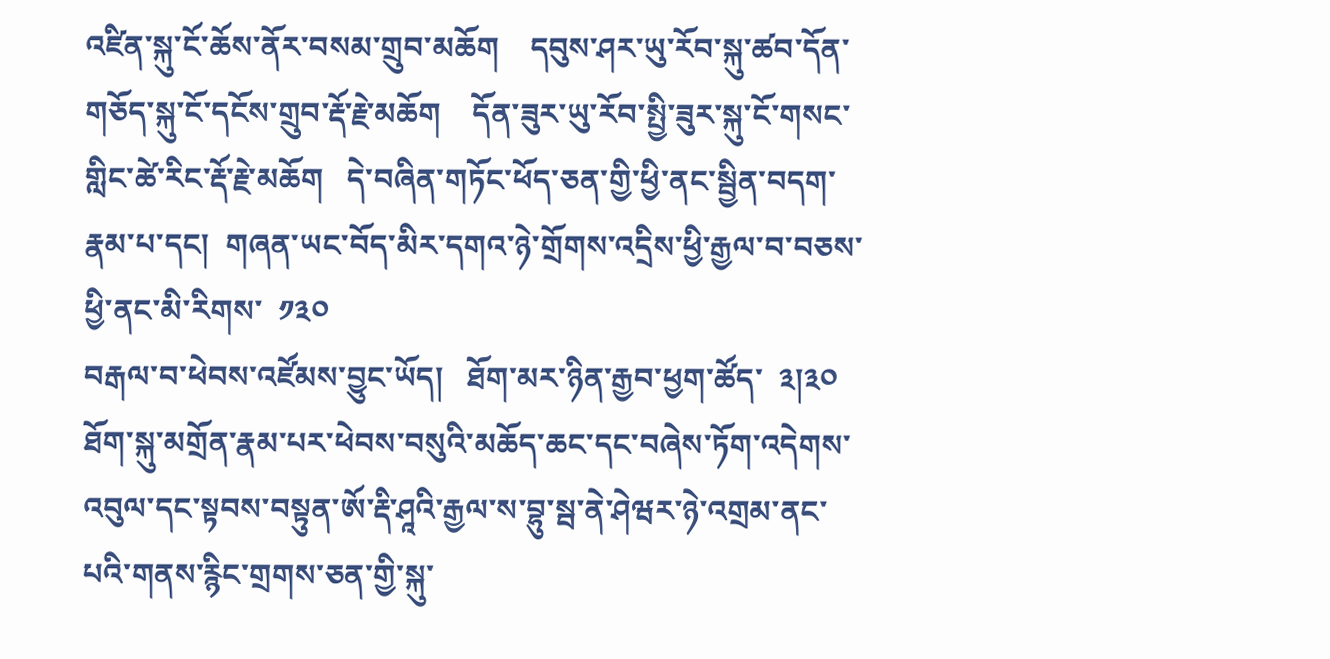འཛིན་སྐུ་ངོ་ཆོས་ནོར་བསམ་གྲུབ་མཆོག    དབུས་ཤར་ཡུ་རོབ་སྐུ་ཚབ་དོན་གཅོད་སྐུ་ངོ་དངོས་གྲུབ་རྡོ་རྗེ་མཆོག    དོན་ཟུར་ཡུ་རོབ་སྤྱི་ཟུར་སྐུ་ངོ་གསང་གླིང་ཚེ་རིང་རྡོ་རྗེ་མཆོག   དེ་བཞིན་གཏོང་ཕོད་ཅན་གྱི་ཕྱི་ནང་སྦྱིན་བདག་རྣམ་པ་དང།  གཞན་ཡང་བོད་མིར་དགའ་ཉེ་གྲོགས་འདྲིས་ཕྱི་རྒྱལ་བ་བཅས་ཕྱི་ནང་མི་རིགས་  ༡༣༠
བརྒལ་བ་ཕེབས་འཛོམས་བྱུང་ཡོད།   ཐོག་མར་ཉིན་རྒྱབ་ཕྱག་ཚོད་  ༣།༣༠  ཐོག་སྐུ་མགྲོན་རྣམ་པར་ཕེབས་བསུའི་མཆོད་ཆང་དང་བཞེས་ཏོག་འདེགས་འབུལ་དང་སྟབས་བསྟུན་ཨོ་རྡི་ཤཱའི་རྒྱལ་ས་བྷུ་སྦ་ནེ་ཤེཝར་ཉེ་འགྲམ་ནང་པའི་གནས་རྙིང་གྲགས་ཅན་གྱི་སྐུ་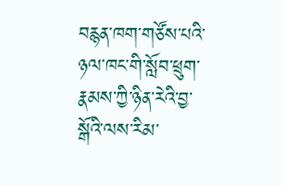བརྙན་ཁག་གཙོས་པའི་ཉལ་ཁང་གི་སློབ་ཕྲུག་རྣམས་ཀྱི་ཉིན་རེའི་བྱ་སྒོའི་ལས་རིམ་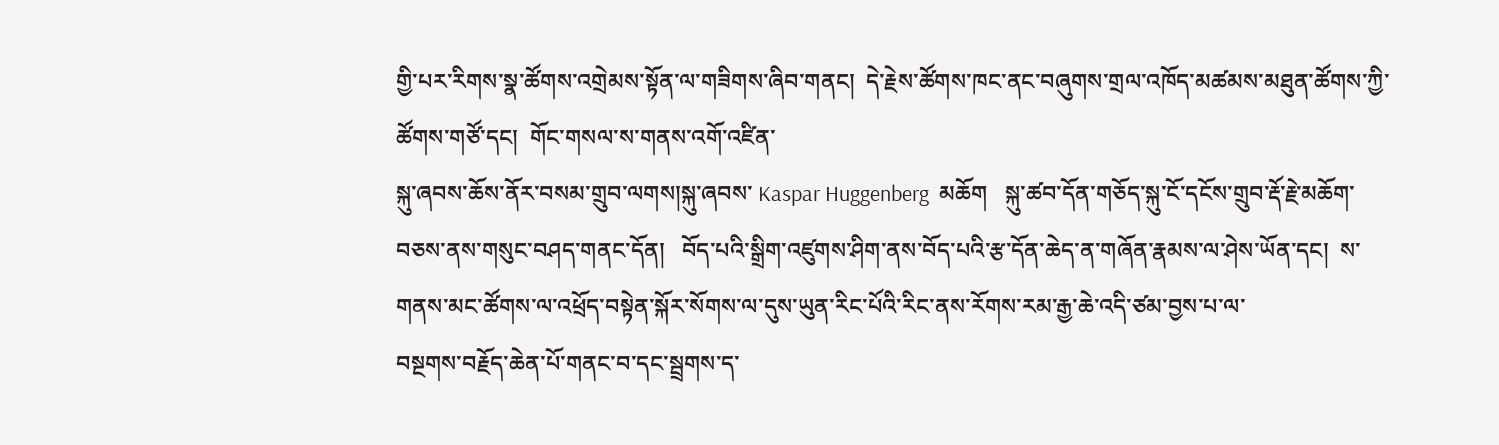གྱི་པར་རིགས་སྣ་ཚོགས་འགྲེམས་སྟོན་ལ་གཟིགས་ཞིབ་གནང།  དེ་རྗེས་ཚོགས་ཁང་ནང་བཞུགས་གྲལ་འཁོད་མཚམས་མཐུན་ཚོགས་ཀྱི་ཚོགས་གཙོ་དང།  གོང་གསལ་ས་གནས་འགོ་འཛིན་
སྐུ་ཞབས་ཆོས་ནོར་བསམ་གྲུབ་ལགས།སྐུ་ཞབས་ Kaspar Huggenberg  མཆོག   སྐུ་ཚབ་དོན་གཅོད་སྐུ་ངོ་དངོས་གྲུབ་རྡོ་རྗེ་མཆོག་བཅས་ནས་གསུང་བཤད་གནང་དོན།   བོད་པའི་སྒྲིག་འཛུགས་ཤིག་ནས་བོད་པའི་རྩ་དོན་ཆེད་ན་གཞོན་རྣམས་ལ་ཤེས་ཡོན་དང།  ས་གནས་མང་ཚོགས་ལ་འཕྲོད་བསྟེན་སྐོར་སོགས་ལ་དུས་ཡུན་རིང་པོའི་རིང་ནས་རོགས་རམ་རྒྱ་ཆེ་འདི་ཙམ་བྱས་པ་ལ་
བསྔགས་བརྗོད་ཆེན་པོ་གནང་བ་དང་སྦྲགས་ད་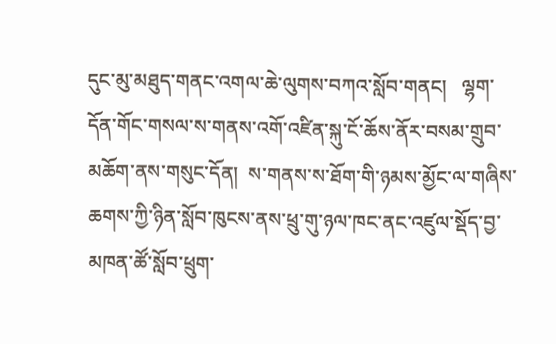དུང་མུ་མཐུད་གནང་འགལ་ཆེ་ལུགས་བཀའ་སློབ་གནང།   ལྷག་དོན་གོང་གསལ་ས་གནས་འགོ་འཛིན་སྐུ་ངོ་ཆོས་ནོར་བསམ་གྲུབ་མཆོག་ནས་གསུང་དོན།  ས་གནས་ས་ཐོག་གི་ཉམས་མྱོང་ལ་གཞིས་ཆགས་ཀྱི་ཉིན་སློབ་ཁུངས་ནས་ཕྲུ་གུ་ཉལ་ཁང་ནང་འཛུལ་སྡོད་བྱ་མཁན་ཚོ་སློབ་ཕྲུག་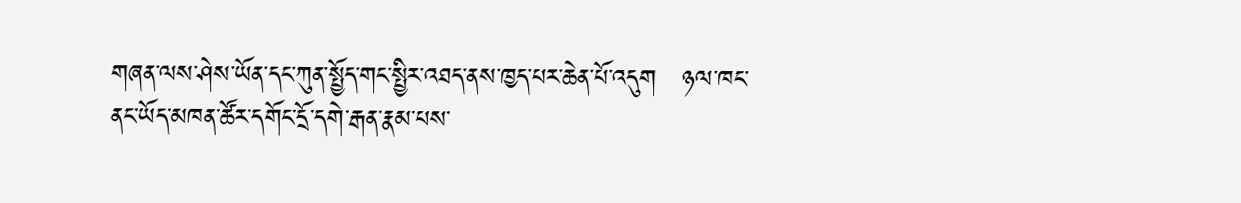གཞན་ལས་ཤེས་ཡོན་དང་ཀུན་སྤྱོད་གང་སྤྱིར་འཐད་ནས་ཁྱད་པར་ཆེན་པོ་འདུག   ཉལ་ཁང་ནང་ཡོད་མཁན་ཚོར་དགོང་དྲོ་དགེ་རྒན་རྣམ་པས་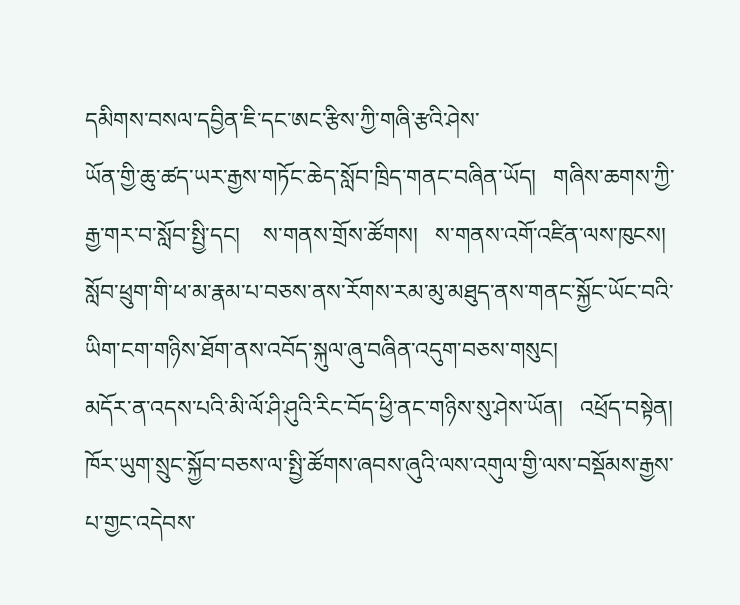དམིགས་བསལ་དབྱིན་ཇི་དང་ཨང་རྩིས་ཀྱི་གཞི་རྩའི་ཤེས་
ཡོན་གྱི་ཆུ་ཚད་ཡར་རྒྱས་གཏོང་ཆེད་སློབ་ཁྲིད་གནང་བཞིན་ཡོད།   གཞིས་ཆགས་ཀྱི་རྒྱ་གར་བ་སློབ་སྤྱི་དང།    ས་གནས་གྲོས་ཚོགས།   ས་གནས་འགོ་འཛིན་ལས་ཁུངས།  སློབ་ཕྲུག་གི་ཕ་མ་རྣམ་པ་བཅས་ནས་རོགས་རམ་མུ་མཐུད་ནས་གནང་སྐྱོང་ཡོང་བའི་ཡིག་ངག་གཉིས་ཐོག་ནས་འབོད་སྐུལ་ཞུ་བཞིན་འདུག་བཅས་གསུང།
མདོར་ན་འདས་པའི་མི་ལོ་ཤི་ཤུའི་རིང་བོད་ཕྱི་ནང་གཉིས་སུ་ཤེས་ཡོན།   འཕྲོད་བསྟེན།  ཁོར་ཡུག་སྲུང་སྐྱོབ་བཅས་ལ་སྤྱི་ཚོགས་ཞབས་ཞུའི་ལས་འགུལ་གྱི་ལས་བསྡོམས་རྒྱས་པ་གྱང་འདེབས་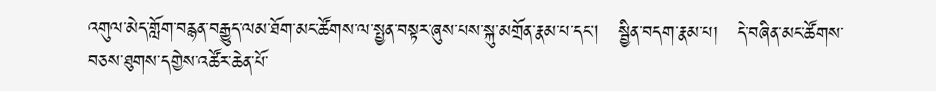འགུལ་མེད་གློག་བརྙན་བརྒྱུད་ལམ་ཐོག་མང་ཚོགས་ལ་སྤྱན་བསྟར་ཞུས་པས་སྐུ་མགྲོན་རྣམ་པ་དང།   སྦྱིན་བདག་རྣམ་པ།   དེ་བཞིན་མང་ཚོགས་བཅས་ཐུགས་དགྱེས་འཚོར་ཆེན་པོ་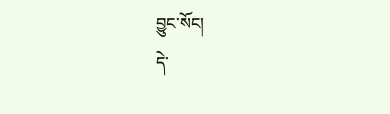བྱུང་སོང།
དེ་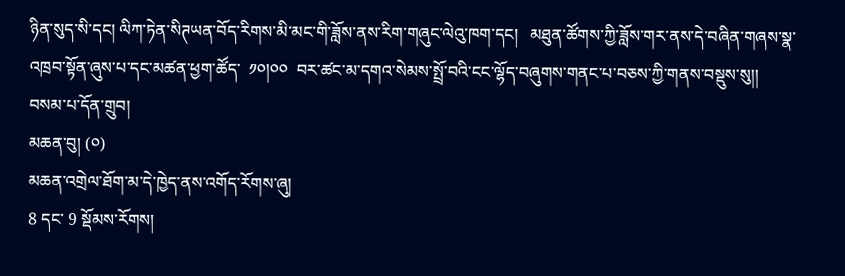ཉིན་སུད་སི་དང། ལིཀ་ཏེན་སིཊཡན་བོད་རིགས་མི་མང་གི་ཟློས་ནས་རིག་གཞུང་ལེའུ་ཁག་དང།   མཐུན་ཚོགས་ཀྱི་ཟློས་གར་ནས་དེ་བཞིན་གཞས་སྣ་འཁྲབ་སྟོན་ཞུས་པ་དང་མཚན་ཕྱག་ཚོད་  ༡༠།༠༠  བར་ཚང་མ་དགའ་སེམས་སྤྲོ་བའི་ངང་ལྷོད་བཞུགས་གནང་པ་བཅས་ཀྱི་གནས་བསྡུས་སུ།།       བསམ་པ་དོན་གྲུབ།
མཆན་བུ། (༠)
མཆན་འགྲེལ་ཐོག་མ་དེ་ཁྱེད་ནས་འགོད་རོགས་ཞུ།
8 དང་ 9 སྡོམས་རོགས།